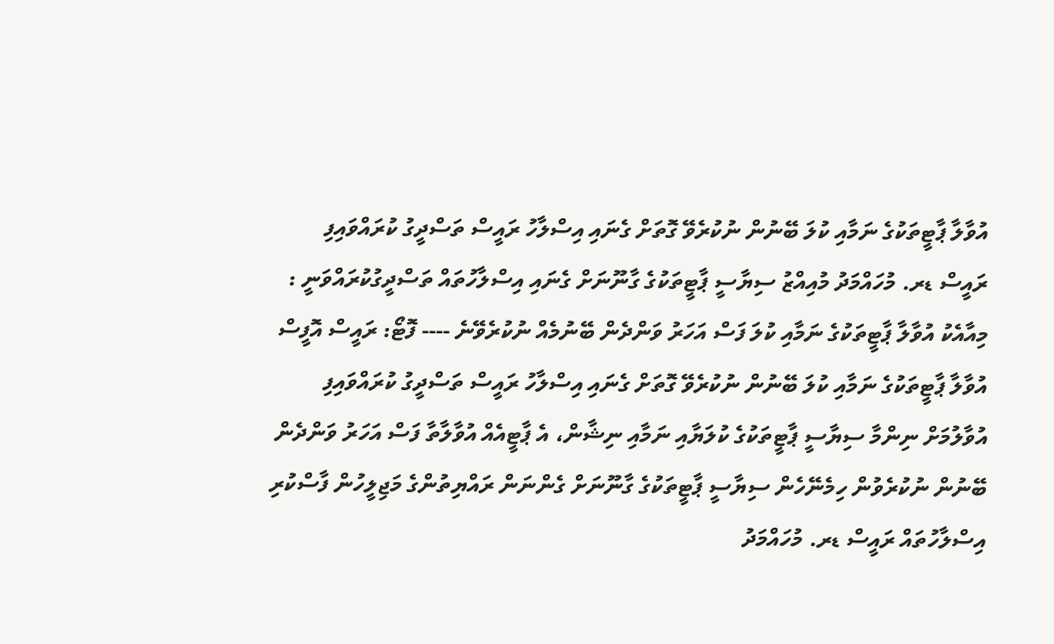އުވާލާ ޕާޓީތަކުގެ ނަމާއި ކުލަ ބޭނުން ނުކުރެވޭ ގޮތަށް ގެނައި އިސްލާހު ރައީސް ތަސްދީގު ކުރައްވައިފި
ރައީސް ޑރ. މުހައްމަދު މުއިއްޒު ސިޔާސީ ޕާޓީތަކުގެ ގާނޫނަށް ގެނައި އިސްލާހުތައް ތަސްދީގުކުރައްވަނީ : މިއާއެކު އުވާލާ ޕާޓީތަކުގެ ނަމާއި ކުލަ ފަސް އަހަރު ވަންދެން ބޭނުމެއް ނުކުރެވޭނެ ---- ފޮޓޯ: ރައީސް އޮފީސް
އުވާލާ ޕާޓީތަކުގެ ނަމާއި ކުލަ ބޭނުން ނުކުރެވޭ ގޮތަށް ގެނައި އިސްލާހު ރައީސް ތަސްދީގު ކުރައްވައިފި
އުވާލުމަށް ނިންމާ ސިޔާސީ ޕާޓީތަކުގެ ކުލަޔާއި ނަމާއި ނިޝާން، އެ ޕާޓީއެއް އުވާލާތާ ފަސް އަހަރު ވަންދެން ބޭނުން ނުކުރެވުން ހިމެނޭހެން ސިޔާސީ ޕާޓީތަކުގެ ގާނޫނަށް ގެންނަން ރައްޔިތުންގެ މަޖިލީހުން ފާސްކުރި އިސްލާހުތައް ރައީސް ޑރ. މުހައްމަދު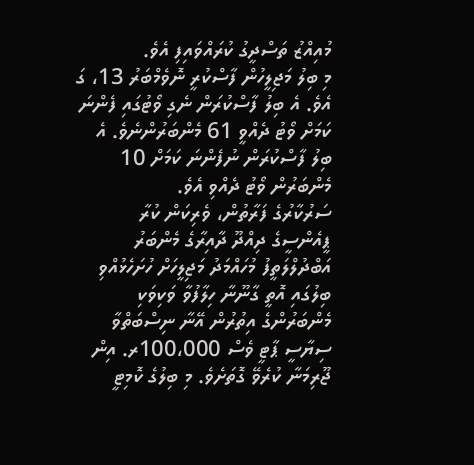މުއިއްޒު ތަސްދީގު ކުރައްވައިފި އެވެ.
މި ބިލު މަޖިލީހުން ފާސްކުރީ ނޮވެމްބަރު 13، ގަ އެވެ. އެ ބިލު ފާސްކުރަން ނެގި ވޯޓުގައި ފެންނަ ކަމަށް ވޯޓު ދެއްވީ 61 މެންބަރުންނެވެ. އެ ބިލު ފާސްކުރަން ނުފެންނަ ކަމަށް 10 މެންބަރުން ވޯޓު ދެއްވި އެވެ.
ސަރުކާރުގެ ފަރާތުން، ވެރިކަން ކުރާ ޕީއެންސީގެ ދިއްދޫ ދާއިރާގެ މެންބަރު އަބްދުލްލަތީފު މުހައްމަދު މަޖިލީހަށް ހުށަހެޅުއްވި ބިލުގައި އޮތީ ގާނޫނާ ހިލާފުވާ ވަކިވަކި މެންބަރުންގެ އިތުރުން އޭނާ ނިސްބަތްވާ ސިޔާސީ ޕާޓީ ވެސް 100،000ރ. އިން ޖޫރިމަނާ ކުރެވޭ ގޮތަށެވެ. މި ބިލުގެ ކޮމިޓީ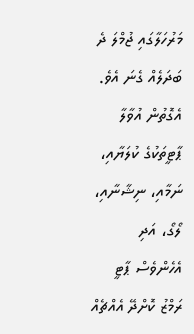މަރުހަލާގައި ޖުމްލަ ދެ ބަދަލެއް ގެނަ އެވެ.
އެގޮތުން އުވާލާ ޕާޓީތަކުގެ ކުލަޔާއި، ނަމާއި، ނިޝާނާއި، ލޯގޯ، އަދި އެހެންވެސް ޕާޓީ ރަމްޒު ކޮށްދޭ އެއްޗެއް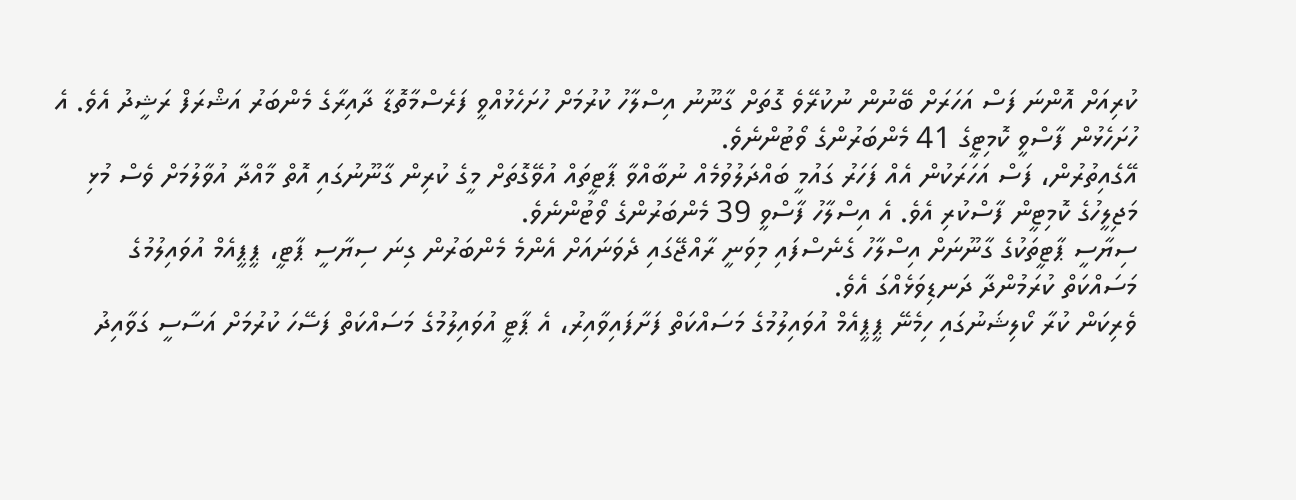ކުރިއަށް އޮންނަ ފަސް އަހަރަށް ބޭނުން ނުކުރޭވެ ގޮތަށް ގާނޫނު އިސްލާހު ކުރުމަށް ހުށަހެޅުއްވީ ފަރެސްމާތޮޑާ ދާއިރާގެ މެންބަރު އަޝްރަފް ރަޝީދު އެވެ. އެ ހުށަހެޅުން ފާސްވީ ކޮމިޓީގެ 41 މެންބަރުންގެ ވޯޓުންނެވެ.
އޭގެއިތުރުން، ފަސް އަހަރަކުން އެއް ފަހަރު ގައުމީ ބައްދަލުވުމެއް ނުބާއްވާ ޕާޓީތައް އުވޭގޮތަށް މީގެ ކުރިން ގާނޫނުގައި އޮތް މާއްދާ އުވާލުމަށް ވެސް މުޅި މަޖިލީހުގެ ކޮމިޓީން ފާސްކުރި އެވެ. އެ އިސްލާހު ފާސްވީ 39 މެންބަރުންގެ ވޯޓުންނެވެ.
ސިޔާސީ ޕާޓީތަކުގެ ގާނޫނަށް އިސްލާހު ގެނެސްފައި މިވަނީ ރާއްޖޭގައި ދެވަނައަށް އެންމެ މެންބަރުން ގިނަ ސިޔާސީ ޕާޓީ، ޕީޕީއެމް އުވައިލުމުގެ މަސައްކަތް ކުރަމުންދާ ދަނޑިވަޅެއްގަ އެވެ.
ވެރިކަން ކުރާ ކޯލިޝަނުގައި ހިމެނޭ ޕީޕީއެމް އުވައިލުމުގެ މަސައްކަތް ފަށާފައިވާއިރު، އެ ޕާޓީ އުވައިލުމުގެ މަސައްކަތް ފަސޭހަ ކުރުމަށް އަސާސީ ގަވާއިދު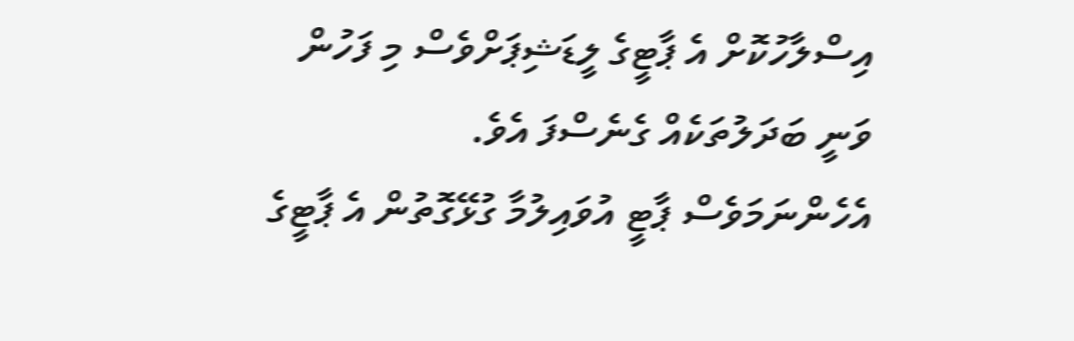އިސްލާހުކޮށް އެ ޕާޓީގެ ލީޑަޝިޕަށްވެސް މި ފަހުން ވަނީ ބަދަލުތަކެއް ގެނެސްފަ އެވެ.
އެހެންނަމަވެސް ޕާޓީ އުވައިލުމާ ގުޅޭގޮތުން އެ ޕާޓީގެ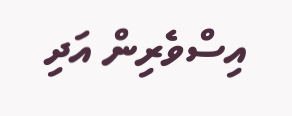އިސްވެރިން އަދި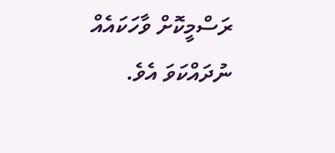ރަސްމީކޮށް ވާހަކައެއް ނުދައްކަވަ އެވެ.